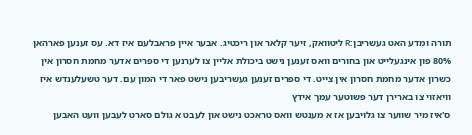תורה ומדע האט געשריבן:R ליטוואק, זיער קלאר און ריכטיג. אבער איין פראבלעם איז דא. עס זענען פארהאן 80% פון אינגעלייט און בחורים וואס זענען נישט ביכולת אליין צו לערנען די ספרים אדער מחמת חסרון אין כשרון אדער מחמת חסרון אין צייט. די ספרים זענען געשריבען נישט פאר די המון עם. דער טשעלענדש איז וויאזוי צו בארירן דער פשוטער עמך אידץ
ס'איז מיר שווער צו גלויבען אז א מענטש וואס טראכט נישט און לעבט א גולם סארט לעבען וועט האבען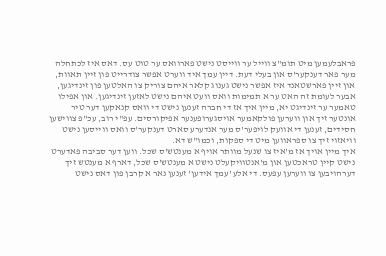פראבלעמען מיט תומ"צ ווייל ער ווייסט נישט פארוואס ער טוט עס. דאס איז לכתחלה מער פאר דענקער'ס און בעלי דעת. דיין עמך איד ווערט אפשר צודרייט פון זיין תאוות, און זיין פארשטאנד איז אפשר נישט גענוג קלאר איהם צוריק צו האלטען פון זינדיגען, אבער לעומת זה האט ער א תמימות וואס וועט איהם נישט לאזען זינדיגען. און אפילו טאמער ער זינדיגט יא, מיין איך אז די חברה זענען נישט די וואס קנאקען דער טיר אונטער זיך און ווערען פולקאמער אויסגערופענער אפיקורסים. עפ"י רוב, עכ"פ צווישען חסידים, זענען די אוועק לויפער'ס מער אנדערע סארט דענקער'ס וואס ווייסען נישט וויאזוי זיך צו ספראווען מיט די ספקות, וכמו"ש דא.
איך מיין אויך אז מ'איז צו שנעל מוותר אויף א מענטש'ס שכל. ווען דער סביבה פאדערט נישט קיין טראכטען און מ'אנטוויקעלט נישט א מענטש'ס שכל, דארף א מענטש זיך דערהויבען צו ווערען עפעס. די אלע 'עמך אידען' זענען נאר א קרבן פון דאס נישט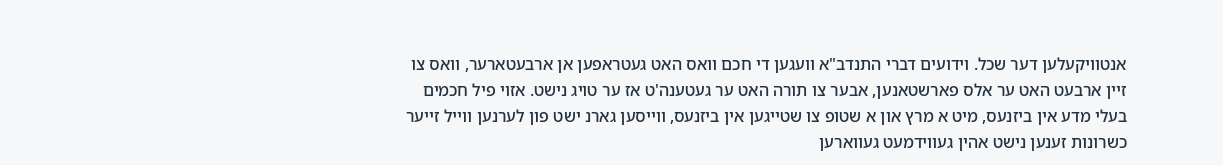אנטוויקעלען דער שכל. וידועים דברי התנדב"א וועגען די חכם וואס האט געטראפען אן ארבעטארער, וואס צו זיין ארבעט האט ער אלס פארשטאנען, אבער צו תורה האט ער געטענה'ט אז ער טויג נישט. אזוי פיל חכמים בעלי מדע אין ביזנעס, מיט א מרץ און א שטופ צו שטייגען אין ביזנעס, ווייסען גארנ ישט פון לערנען ווייל זייער כשרונות זענען נישט אהין געווידמעט געווארען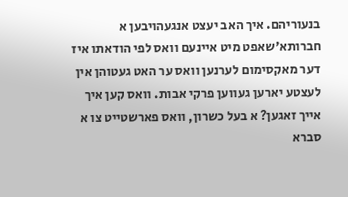בנעוריהם. איך האב יעצט אנגעהויבען א חברותא'שאפט מיט איינעם וואס לפי הודאתו איז דער מאקסימום לערנען וואס ער האט געטוהן אין לעצטע יארען געווען פרקי אבות. וואס קען איך אייך זאגען? א בעל כשרון, וואס פארשטייט צו א סברא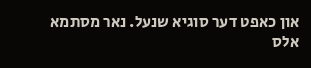און כאפט דער סוגיא שנעל. נאר מסתמא אלס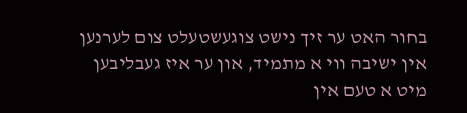בחור האט ער זיך נישט צוגעשטעלט צום לערנען אין ישיבה ווי א מתמיד, און ער איז געבליבען מיט א טעם אין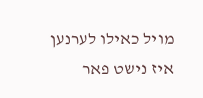מויל כאילו לערנען איז נישט פאר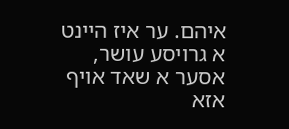איהם. ער איז היינט א גרויסע עושר, אסער א שאד אויף אזא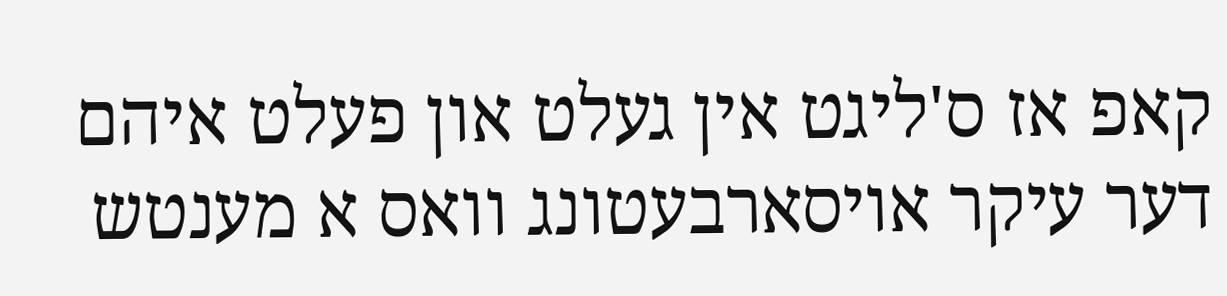קאפ אז ס'ליגט אין געלט און פעלט איהם דער עיקר אויסארבעטונג וואס א מענטש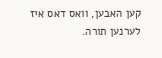קען האבען, וואס דאס איז לערנען תורה.